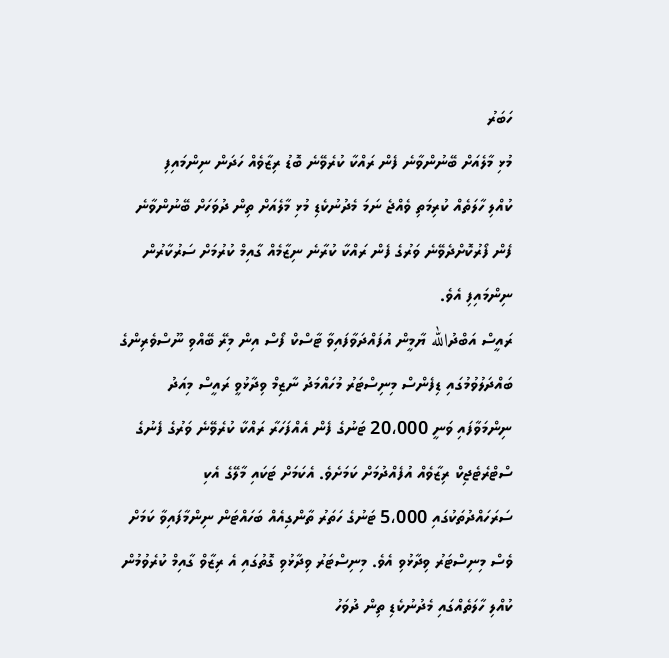ހަބަރު
މުޅި މާލެއަށް ބޭނުންވާނެ ފެން ރައްކާ ކުރެވޭނެ ބޮޑު ރިޒާވެއް ހަދަން ނިންމައިފި
ކުއްލި ހާލަތެއް ކުރިމަތި ވެއްޖެ ނަމަ މެދުނުކެޑި މުޅި މާލެއަށް ތިން ދުވަހަށް ބޭނުންވާނެ ފެން ފޯރުކޮށްދެވޭނެ ވަރުގެ ފެން ރައްކާ ކުރާނެ ނިޒާމެއް ގާއިމް ކުރުމަށް ސަރުކާރުން ނިންމައިފި އެވެ.
ރައީސް އަބްދުالله ޔާމީން އުފައްދަވާފައިވާ ޓާސްކް ފޯސް އިން މިރޭ ބޭއްވި ނޫސްވެރިންގެ ބައްދަލުވުމުގައި ޑިފެންސް މިނިސްޓަރު މުހައްމަދު ނާޒިމް ވިދާޅުވީ ރައީސް މިއަދު ނިންމަވާފައި ވަނީ 20،000 ޓަނުގެ ފެން އެއްފަހަރާ ރައްކާ ކުރެވޭނެ ވަރުގެ ފެނުގެ ސްޓްރެޓެޖިކް ރިޒާވެއް އުފެއްދުމަށް ކަމަށެވެ. އެކަމަށް ޓަކައި މާލޭގެ އެކި ސަރަހައްދުތަކުގައި 5،000 ޓަނުގެ ހަތަރު ތާންގިއެއް ބަހައްޓަން ނިންމާފައިވާ ކަމަށް ވެސް މިނިސްޓަރު ވިދާޅުވި އެވެ. މިނިސްޓަރު ވިދާޅުވި ގޮތުގައި އެ ރިޒާވް ގާއިމް ކުރެވުމުން ކުއްލި ހާލަތެއްގައި މެދުނުކެޑި ތިން ދުވަހު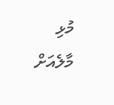މުޅި މާލެއަށް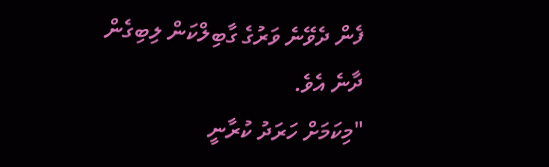ފެން ދެވޭނެ ވަރުގެ ގާބިލްކަން ލިބިގެން ދާނެ އެވެ.
"މިކަމަށް ހަރަދު ކުރާނީ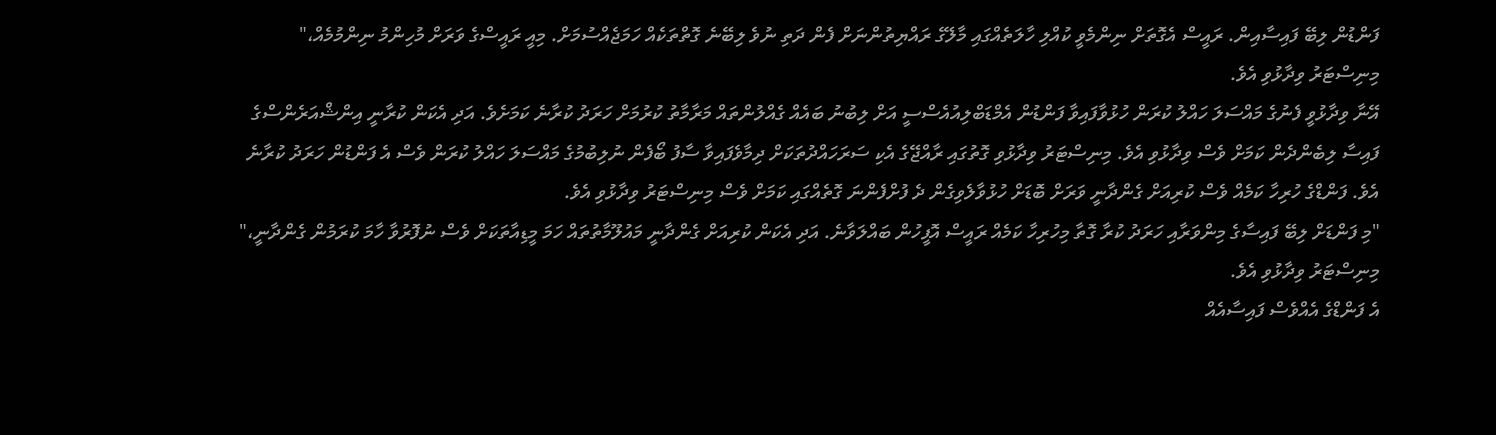ފަންޑުން ލިބޭ ފައިސާއިން. ރައީސް އެގޮތަށް ނިންމެވީ ކުއްލި ހާލަތެއްގައި މާލޭގެ ރައްޔިތުންނަށް ފެން ދަތި ނުވެ ލިބޭނެ ގޮތްތަކެއް ހަމަޖެއްސުމަށް. މިއީ ރައީސްގެ ވަރަށް މުހިންމު ނިންމުމެއް،" މިނިސްޓަރު ވިދާޅުވި އެވެ.
އޭނާ ވިދާޅުވީ ފެނުގެ މައްސަލަ ހައްލު ކުރަން ހުޅުވާފައިވާ ފަންޑުން އެމްޑަބްލިއުއެސްސީ އަށް ލިބުނު ބައެއް ގެއްލުންތައް މަރާމާތު ކުރުމަށް ހަރަދު ކުރާނެ ކަމަށެވެ. އަދި އެކަން ކުރާނީ އިންޝްއަރެންސްގެ ފައިސާ ލިބެންދެން ކަމަށް ވެސް ވިދާޅުވި އެވެ. މިނިސްޓަރު ވިދާޅުވި ގޮތުގައި ރާއްޖޭގެ އެކި ސަރަހައްދުތަކަށް ދިމާވެފައިވާ ސާފު ބޯފެން ނުލިބުމުގެ މައްސަލަ ހައްލު ކުރަން ވެސް އެ ފަންޑުން ހަރަދު ކުރާނެ އެވެ. ފަންޑްގެ ހުރިހާ ކަމެއް ވެސް ކުރިއަށް ގެންދާނީ ވަރަށް ބޮޑަށް ހުޅުވާލެވިގެން ދެ ފުށްފެންނަ ގޮތެއްގައި ކަމަށް ވެސް މިނިސްޓަރު ވިދާޅުވި އެވެ.
"މި ފަންޑަށް ލިބޭ ފައިސާގެ މިންވަރާއި ހަރަދު ކުރާ ގޮތާ މިހުރިހާ ކަމެއް ރައީސް އޮފީހުން ބައްލަވާނެ. އަދި އެކަން ކުރިއަށް ގެންދާނީ މައުލޫމާތުތައް ހަމަ މީޑިއާތަކަށް ވެސް ނުފޮރުވާ ހާމަ ކުރަމުން ގެންދާނީ،" މިނިސްޓަރު ވިދާޅުވި އެވެ.
އެ ފަންޑްގެ އެއްވެސް ފައިސާއެއް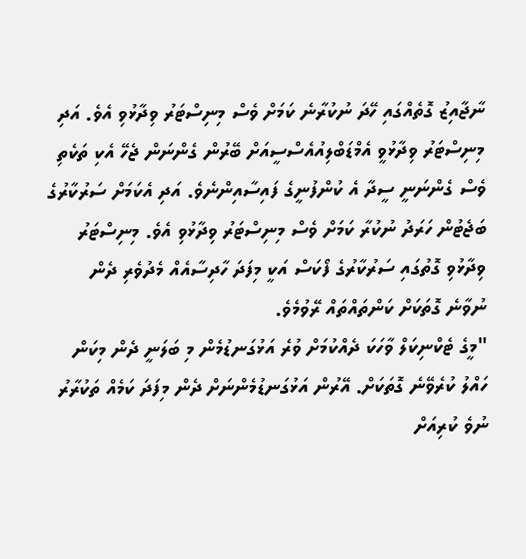ނާޖާއިޒު ގޮތެއްގައި ހޭދަ ނުކުރާނެ ކަމަށް ވެސް މިނިސްޓަރު ވިދާޅުވި އެވެ. އަދި މިނިސްޓަރު ވިދާޅުވީ އެމްޑަބްލިއުއެސްސީއަށް ބޭރުން ގެންނަން ޖެހޭ އެކި ތަކެތި ވެސް ގެންނަނީ ސީދާ އެ ކުންފުނީގެ ފައިސާއިންނެވެ. އަދި އެކަމަށް ސަރުކާރުގެ ބަޖެޓުން ހަރަދު ނުކުރާ ކަމަށް ވެސް މިނިސްޓަރު ވިދާޅުވި އެވެ. މިނިސްޓަރު ވިދާޅުވި ގޮތުގައި ސަރުކާރުގެ ފޯކަސް އަކީ މިފަދަ ހާދިސާއެއް މެދުވެރި ދެން ނުވާނެ ގޮތަކަށް ކަންތައްތައް ރޭވުމެވެ.
"މީގެ ޓެކްނިކަލް ވާހަކަ ދެއްކުމަށް ވުރެ އަޅުގަނޑުމެން މި ބަލަނީ ދެން މިކަން ހައްލު ކުރެވޭނެ ގޮތަކަށް. އޭރުން އަޅުގަނޑުމެންނަށް ދެން މިފަދަ ކަމެއް ތަކުރާރު ނުވެ ކުރިއަށް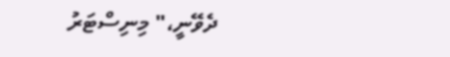ދެވޭނީ،" މިނިސްޓަރު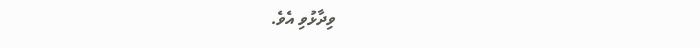ވިދާޅުވި އެވެ.